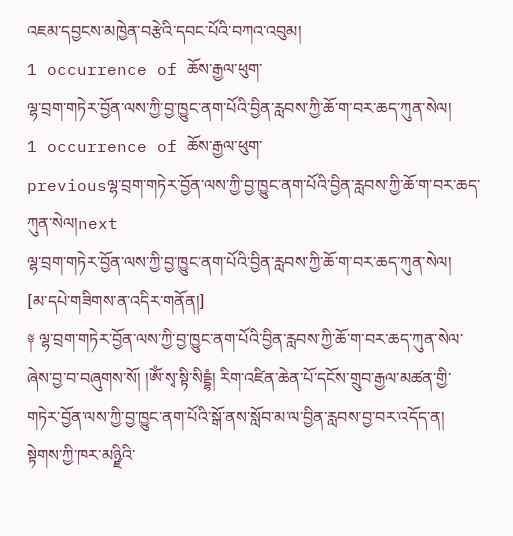འཇམ་དབྱངས་མཁྱེན་བརྩེའི་དབང་པོའི་བཀའ་འབུམ།
1 occurrence of ཆོས་རྒྱལ་ཕུག་
ལྷ་བྲག་གཏེར་བྱོན་ལས་ཀྱི་བྱ་ཁྱུང་ནག་པོའི་བྱིན་རླབས་ཀྱི་ཆོ་ག་བར་ཆད་ཀུན་སེལ།
1 occurrence of ཆོས་རྒྱལ་ཕུག་
previousལྷ་བྲག་གཏེར་བྱོན་ལས་ཀྱི་བྱ་ཁྱུང་ནག་པོའི་བྱིན་རླབས་ཀྱི་ཆོ་ག་བར་ཆད་ཀུན་སེལ།next
ལྷ་བྲག་གཏེར་བྱོན་ལས་ཀྱི་བྱ་ཁྱུང་ནག་པོའི་བྱིན་རླབས་ཀྱི་ཆོ་ག་བར་ཆད་ཀུན་སེལ།
[མ་དཔེ་གཟིགས་ན་འདིར་གནོན།]
༈ ལྷ་བྲག་གཏེར་བྱོན་ལས་ཀྱི་བྱ་ཁྱུང་ནག་པོའི་བྱིན་རླབས་ཀྱི་ཆོ་ག་བར་ཆད་ཀུན་སེལ་ཞེས་བྱ་བ་བཞུགས་སོ། །ཨོཾ་སྭ་སྟི་སིདྡྷཾ། རིག་འཛིན་ཆེན་པོ་དངོས་གྲུབ་རྒྱལ་མཚན་གྱི་གཏེར་བྱོན་ལས་ཀྱི་བྱ་ཁྱུང་ནག་པོའི་སྒོ་ནས་སློབ་མ་ལ་བྱིན་རླབས་བྱ་བར་འདོད་ན། སྟེགས་ཀྱི་ཁར་མཉྫིའི་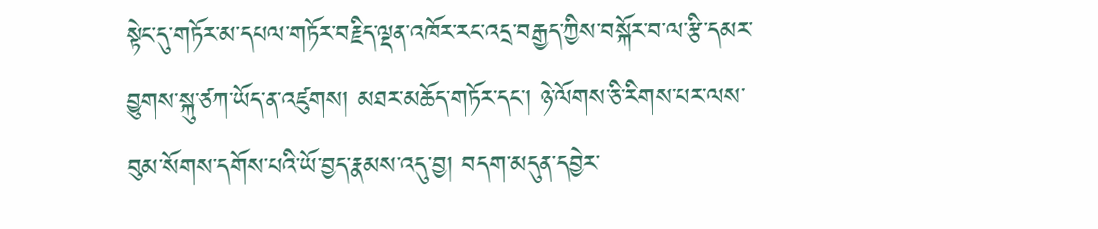སྟེང་དུ་གཏོར་མ་དཔལ་གཏོར་བརྗིད་ལྡན་འཁོར་རང་འདྲ་བརྒྱད་ཀྱིས་བསྐོར་བ་ལ་རྩི་དམར་བྱུགས་སྐུ་ཙཀ་ཡོད་ན་འཛུགས། མཐར་མཆོད་གཏོར་དང་། ཉེ་ལོགས་ཅི་རིགས་པར་ལས་བུམ་སོགས་དགོས་པའི་ཡོ་བྱད་རྣམས་འདུ་བྱ། བདག་མདུན་དབྱེར་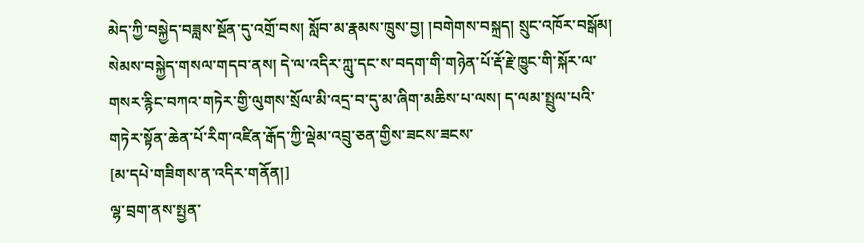མེད་ཀྱི་བསྐྱེད་བཟླས་སྔོན་དུ་འགྲོ་བས། སློབ་མ་རྣམས་ཁྲུས་བྱ། །བགེགས་བསྐྲད། སྲུང་འཁོར་བསྒོམ། སེམས་བསྐྱེད་གསལ་གདབ་ནས། དེ་ལ་འདིར་ཀླུ་དང་ས་བདག་གི་གཉེན་པོ་རྡོ་རྗེ་ཁྱུང་གི་སྐོར་ལ་གསར་རྙིང་བཀའ་གཏེར་གྱི་ལུགས་སྲོལ་མི་འདྲ་བ་དུ་མ་ཞིག་མཆིས་པ་ལས། ད་ལམ་སྤྲུལ་པའི་གཏེར་སྟོན་ཆེན་པོ་རིག་འཛིན་རྒོད་ཀྱི་ལྡེམ་འབྲུ་ཅན་གྱིས་ཟངས་ཟངས་
[མ་དཔེ་གཟིགས་ན་འདིར་གནོན།]
ལྷ་བྲག་ནས་སྤྱན་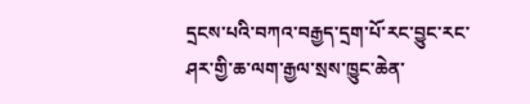དྲངས་པའི་བཀའ་བརྒྱད་དྲག་པོ་རང་བྱུང་རང་ཤར་གྱི་ཆ་ལག་རྒྱལ་སྲས་ཁྱུང་ཆེན་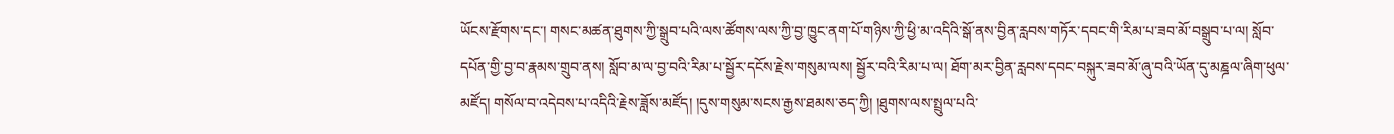ཡོངས་རྫོགས་དང་། གསང་མཚན་ཐུགས་ཀྱི་སྒྲུབ་པའི་ལས་ཚོགས་ལས་ཀྱི་བྱ་ཁྱུང་ནག་པོ་གཉིས་ཀྱི་ཕྱི་མ་འདིའི་སྒོ་ནས་བྱིན་རླབས་གཏོར་དབང་གི་རིམ་པ་ཟབ་མོ་བསྒྲུབ་པ་ལ། སློབ་དཔོན་གྱི་བྱ་བ་རྣམས་གྲུབ་ནས། སློབ་མ་ལ་བྱ་བའི་རིམ་པ་སྦྱོར་དངོས་རྗེས་གསུམ་ལས། སྦྱོར་བའི་རིམ་པ་ལ། ཐོག་མར་བྱིན་རླབས་དབང་བསྐུར་ཟབ་མོ་ཞུ་བའི་ཡོན་དུ་མཎྜལ་ཞིག་ཕུལ་མཛོད། གསོལ་བ་འདེབས་པ་འདིའི་རྗེས་ཟློས་མཛོད། །དུས་གསུམ་སངས་རྒྱས་ཐམས་ཅད་ཀྱི། །ཐུགས་ལས་སྤྲུལ་པའི་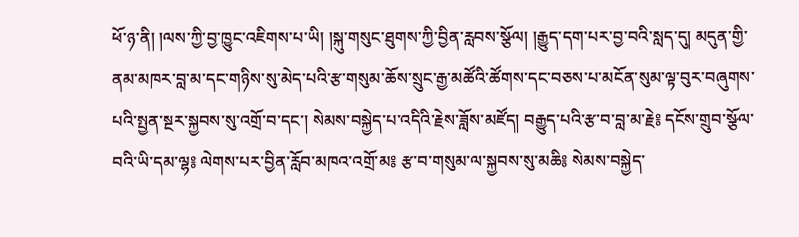ཕོ་ཉ་ནི། །ལས་ཀྱི་བྱ་ཁྱུང་འཇིགས་པ་ཡི། །སྐུ་གསུང་ཐུགས་ཀྱི་བྱིན་རླབས་སྩོལ། །རྒྱུད་དག་པར་བྱ་བའི་སླད་དུ། མདུན་གྱི་ནམ་མཁར་བླ་མ་དང་གཉིས་སུ་མེད་པའི་རྩ་གསུམ་ཆོས་སྲུང་རྒྱ་མཚོའི་ཚོགས་དང་བཅས་པ་མངོན་སུམ་ལྟ་བུར་བཞུགས་པའི་སྤྱན་སྔར་སྐྱབས་སུ་འགྲོ་བ་དང་། སེམས་བསྐྱེད་པ་འདིའི་རྗེས་ཟློས་མཛོད། བརྒྱུད་པའི་རྩ་བ་བླ་མ་རྗེ༔ དངོས་གྲུབ་སྩོལ་བའི་ཡི་དམ་ལྷ༔ ལེགས་པར་བྱིན་རློབ་མཁའ་འགྲོ་མ༔ རྩ་བ་གསུམ་ལ་སྐྱབས་སུ་མཆི༔ སེམས་བསྐྱེད་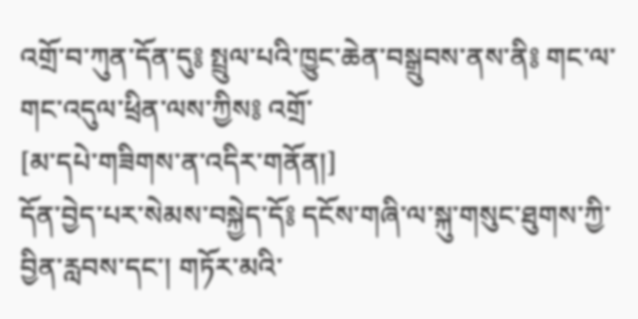འགྲོ་བ་ཀུན་དོན་དུ༔ སྤྲུལ་པའི་ཁྱུང་ཆེན་བསྒྲུབས་ནས་ནི༔ གང་ལ་གང་འདུལ་ཕྲིན་ལས་ཀྱིས༔ འགྲོ་
[མ་དཔེ་གཟིགས་ན་འདིར་གནོན།]
དོན་བྱེད་པར་སེམས་བསྐྱེད་དོ༔ དངོས་གཞི་ལ་སྐུ་གསུང་ཐུགས་ཀྱི་བྱིན་རླབས་དང་། གཏོར་མའི་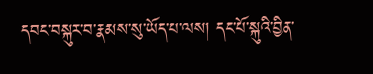དབང་བསྐུར་བ་རྣམས་སུ་ཡོད་པ་ལས། དང་པོ་སྐུའི་བྱིན་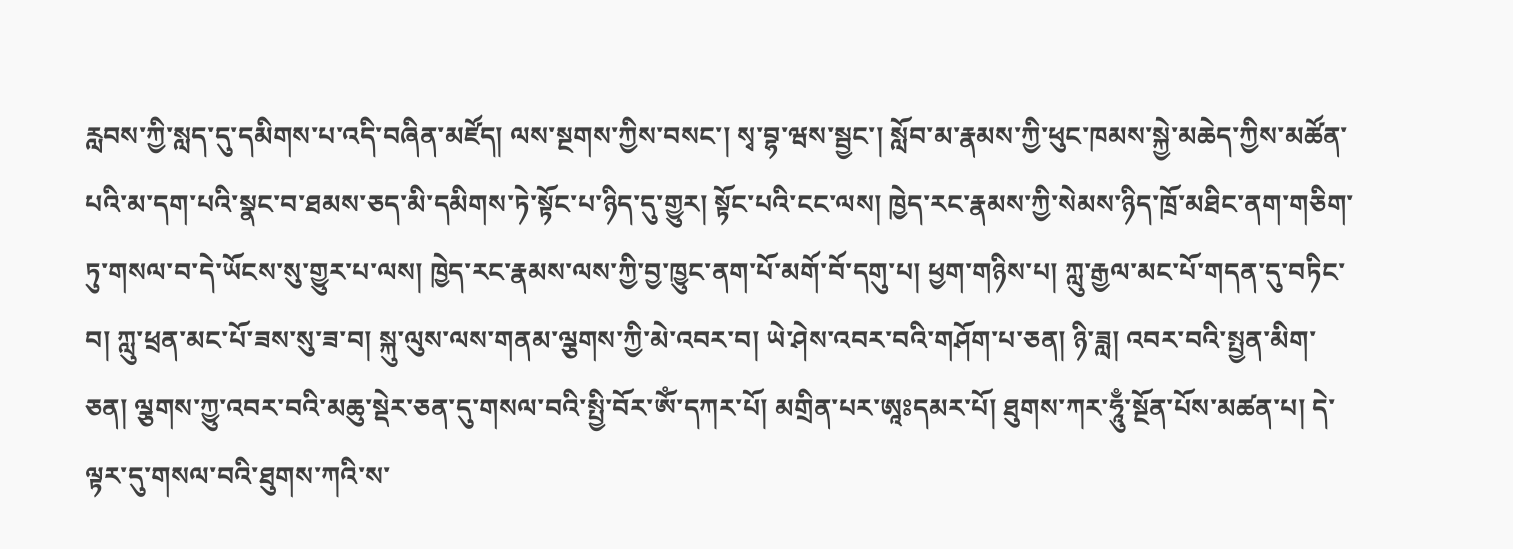རླབས་ཀྱི་སླད་དུ་དམིགས་པ་འདི་བཞིན་མཛོད། ལས་སྔགས་ཀྱིས་བསང་། སྭ་བྷ་ཝས་སྦྱང་། སློབ་མ་རྣམས་ཀྱི་ཕུང་ཁམས་སྐྱེ་མཆེད་ཀྱིས་མཚོན་པའི་མ་དག་པའི་སྣང་བ་ཐམས་ཅད་མི་དམིགས་ཏེ་སྟོང་པ་ཉིད་དུ་གྱུར། སྟོང་པའི་ངང་ལས། ཁྱེད་རང་རྣམས་ཀྱི་སེམས་ཉིད་ཁྲོ་མཐིང་ནག་གཅིག་ཏུ་གསལ་བ་དེ་ཡོངས་སུ་གྱུར་པ་ལས། ཁྱེད་རང་རྣམས་ལས་ཀྱི་བྱ་ཁྱུང་ནག་པོ་མགོ་བོ་དགུ་པ། ཕྱག་གཉིས་པ། ཀླུ་རྒྱལ་མང་པོ་གདན་དུ་བཏིང་བ། ཀླུ་ཕྲན་མང་པོ་ཟས་སུ་ཟ་བ། སྐུ་ལུས་ལས་གནམ་ལྕགས་ཀྱི་མེ་འབར་བ། ཡེ་ཤེས་འབར་བའི་གཤོག་པ་ཅན། ཉི་ཟླ། འབར་བའི་སྤྱན་མིག་ཅན། ལྕགས་ཀྱུ་འབར་བའི་མཆུ་སྡེར་ཅན་དུ་གསལ་བའི་སྤྱི་བོར་ཨོཾ་དཀར་པོ། མགྲིན་པར་ཨཱཿདམར་པོ། ཐུགས་ཀར་ཧཱུྃ་སྔོན་པོས་མཚན་པ། དེ་ལྟར་དུ་གསལ་བའི་ཐུགས་ཀའི་ས་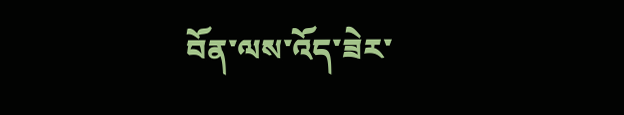བོན་ལས་འོད་ཟེར་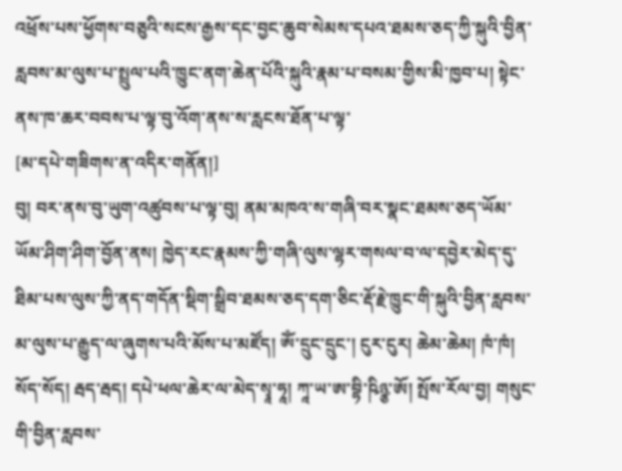འཕྲོས་པས་ཕྱོགས་བཅུའི་སངས་རྒྱས་དང་བྱང་ཆུབ་སེམས་དཔའ་ཐམས་ཅད་ཀྱི་སྐུའི་བྱིན་རླབས་མ་ལུས་པ་སྤྲུལ་པའི་ཁྱུང་ནག་ཆེན་པོའི་སྐུའི་རྣམ་པ་བསམ་གྱིས་མི་ཁྱབ་པ། སྟེང་ནས་ཁ་ཆར་བབས་པ་ལྟ་བུ་འོག་ནས་ས་རླངས་ཐོན་པ་ལྟ་
[མ་དཔེ་གཟིགས་ན་འདིར་གནོན།]
བུ། བར་ནས་བུ་ཡུག་འཚུབས་པ་ལྟ་བུ། ནམ་མཁའ་ས་གཞི་བར་སྣང་ཐམས་ཅད་ཡོམ་ཡོམ་ཤིག་ཤིག་བྱོན་ནས། ཁྱེད་རང་རྣམས་ཀྱི་གཞི་ལུས་ལྷར་གསལ་བ་ལ་དབྱེར་མེད་དུ་ཐིམ་པས་ལུས་ཀྱི་ནད་གདོན་སྡིག་སྒྲིབ་ཐམས་ཅད་དག་ཅིང་རྡོ་རྗེ་ཁྱུང་གི་སྐུའི་བྱིན་རླབས་མ་ལུས་པ་རྒྱུད་ལ་ཞུགས་པའི་མོས་པ་མཛོད། ཨོཾ་དྲུང་དྲུང་། ངུར་ངུར། ཆེམ་ཆེམ། ཁཾ་ཁཾ། སོད་སོད། རྦད་རྦད། དཔེ་ཕལ་ཆེར་ལ་མེད་སྭཱ་ཧཱ། ཀཱ་ཡ་ཨ་བྷི་ཥིཉྩ་ཨོ། སྤོས་རོལ་བྱ། གསུང་གི་བྱིན་རླབས་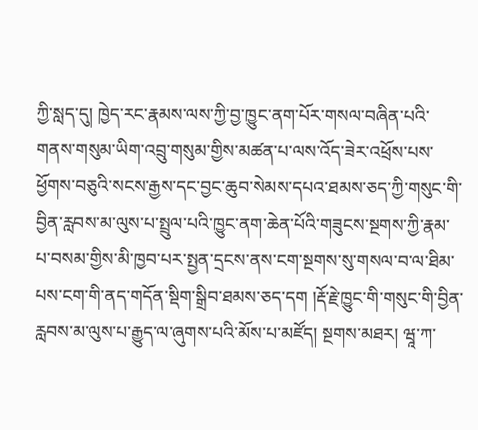ཀྱི་སླད་དུ། ཁྱེད་རང་རྣམས་ལས་ཀྱི་བྱ་ཁྱུང་ནག་པོར་གསལ་བཞིན་པའི་གནས་གསུམ་ཡིག་འབྲུ་གསུམ་གྱིས་མཚན་པ་ལས་འོད་ཟེར་འཕྲོས་པས་ཕྱོགས་བཅུའི་སངས་རྒྱས་དང་བྱང་ཆུབ་སེམས་དཔའ་ཐམས་ཅད་ཀྱི་གསུང་གི་བྱིན་རླབས་མ་ལུས་པ་སྤྲུལ་པའི་ཁྱུང་ནག་ཆེན་པོའི་གཟུངས་སྔགས་ཀྱི་རྣམ་པ་བསམ་གྱིས་མི་ཁྱབ་པར་སྤྱན་དྲངས་ནས་ངག་སྔགས་སུ་གསལ་བ་ལ་ཐིམ་པས་ངག་གི་ནད་གདོན་སྡིག་སྒྲིབ་ཐམས་ཅད་དག །རྡོ་རྗེ་ཁྱུང་གི་གསུང་གི་བྱིན་རླབས་མ་ལུས་པ་རྒྱུད་ལ་ཞུགས་པའི་མོས་པ་མཛོད། སྔགས་མཐར། ཝཱ་ཀ་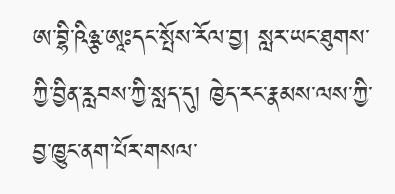ཨ་བྷི་ཥིཉྩ་ཨཱཿདང་སྤོས་རོལ་བྱ། སླར་ཡང་ཐུགས་ཀྱི་བྱིན་རླབས་ཀྱི་སླད་དུ། ཁྱེད་རང་རྣམས་ལས་ཀྱི་བྱ་ཁྱུང་ནག་པོར་གསལ་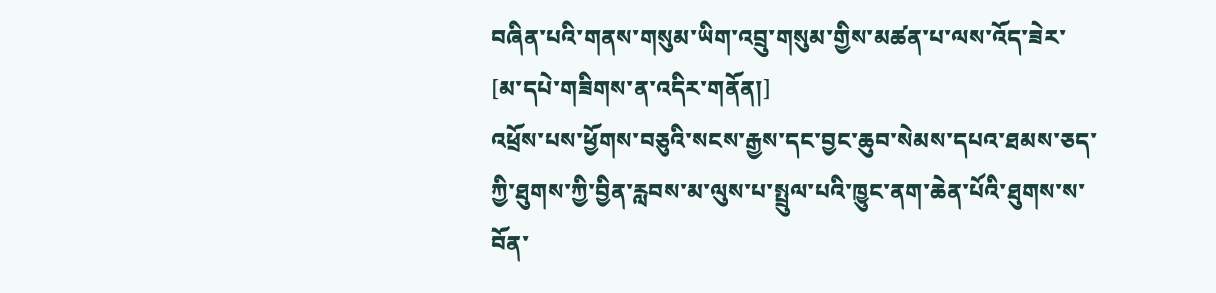བཞིན་པའི་གནས་གསུམ་ཡིག་འབྲུ་གསུམ་གྱིས་མཚན་པ་ལས་འོད་ཟེར་
[མ་དཔེ་གཟིགས་ན་འདིར་གནོན།]
འཕྲོས་པས་ཕྱོགས་བཅུའི་སངས་རྒྱས་དང་བྱང་ཆུབ་སེམས་དཔའ་ཐམས་ཅད་ཀྱི་ཐུགས་ཀྱི་བྱིན་རླབས་མ་ལུས་པ་སྤྲུལ་པའི་ཁྱུང་ནག་ཆེན་པོའི་ཐུགས་ས་བོན་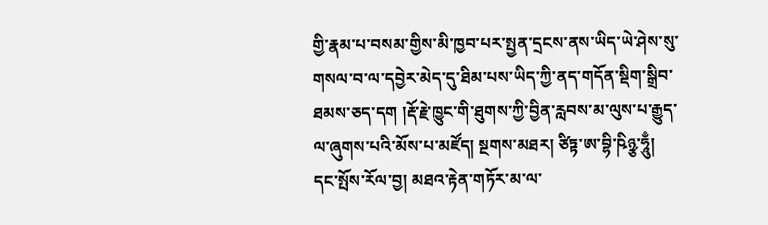གྱི་རྣམ་པ་བསམ་གྱིས་མི་ཁྱབ་པར་སྤྱན་དྲངས་ནས་ཡིད་ཡེ་ཤེས་སུ་གསལ་བ་ལ་དབྱེར་མེད་དུ་ཐིམ་པས་ཡིད་ཀྱི་ནད་གདོན་སྡིག་སྒྲིབ་ཐམས་ཅད་དག །རྡོ་རྗེ་ཁྱུང་གི་ཐུགས་ཀྱི་བྱིན་རླབས་མ་ལུས་པ་རྒྱུད་ལ་ཞུགས་པའི་མོས་པ་མཛོད། སྔགས་མཐར། ཙིཏྟ་ཨ་བྷི་ཥིཉྩ་ཧཱུྃ། དང་སྤོས་རོལ་བྱ། མཐའ་རྟེན་གཏོར་མ་ལ་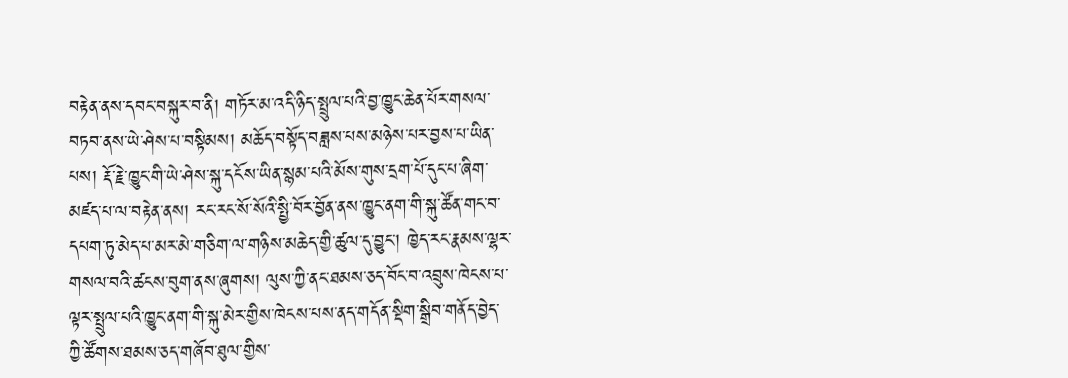བརྟེན་ནས་དབང་བསྐུར་བ་ནི། གཏོར་མ་འདི་ཉིད་སྤྲུལ་པའི་བྱ་ཁྱུང་ཆེན་པོར་གསལ་བཏབ་ནས་ཡེ་ཤེས་པ་བསྟིམས། མཆོད་བསྟོད་བཟླས་པས་མཉེས་པར་བྱས་པ་ཡིན་པས། རྡོ་རྗེ་ཁྱུང་གི་ཡེ་ཤེས་སྐུ་དངོས་ཡིན་སྙམ་པའི་མོས་གུས་དྲག་པོ་དུང་པ་ཞིག་མཛད་པ་ལ་བརྟེན་ནས། རང་རང་སོ་སོའི་སྤྱི་བོར་བྱོན་ནས་ཁྱུང་ནག་གི་སྐུ་ཚོན་གང་བ་དཔག་ཏུ་མེད་པ་མར་མེ་གཅིག་ལ་གཉིས་མཆེད་གྱི་ཚུལ་དུ་བྱུང་། ཁྱེད་རང་རྣམས་ལྷར་གསལ་བའི་ཚངས་བུག་ནས་ཞུགས། ལུས་ཀྱི་ནང་ཐམས་ཅད་བོང་བ་འབྲུས་ཁེངས་པ་ལྟར་སྤྲུལ་པའི་ཁྱུང་ནག་གི་སྐུ་མེར་གྱིས་ཁེངས་པས་ནད་གདོན་སྡིག་སྒྲིབ་གནོད་བྱེད་ཀྱི་ཚོགས་ཐམས་ཅད་གཞོབ་ཐུལ་གྱིས་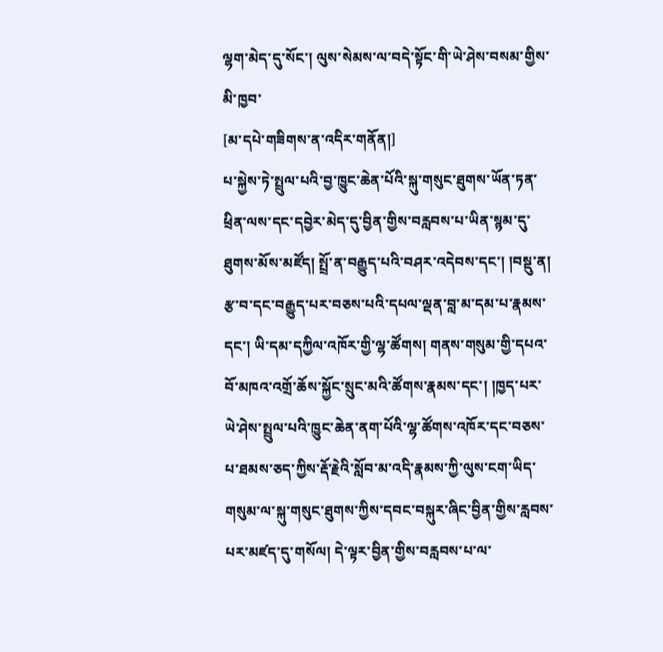ལྷག་མེད་དུ་སོང་། ལུས་སེམས་ལ་བདེ་སྟོང་གི་ཡེ་ཤེས་བསམ་གྱིས་མི་ཁྱབ་
[མ་དཔེ་གཟིགས་ན་འདིར་གནོན།]
པ་སྐྱེས་ཏེ་སྤྲུལ་པའི་བྱ་ཁྱུང་ཆེན་པོའི་སྐུ་གསུང་ཐུགས་ཡོན་ཏན་ཕྲིན་ལས་དང་དབྱེར་མེད་དུ་བྱིན་གྱིས་བརླབས་པ་ཡིན་སྙམ་དུ་ཐུགས་མོས་མཛོད། སྤྲོ་ན་བརྒྱུད་པའི་བཤར་འདེབས་དང་། །བསྡུ་ན། རྩ་བ་དང་བརྒྱུད་པར་བཅས་པའི་དཔལ་ལྡན་བླ་མ་དམ་པ་རྣམས་དང་། ཡི་དམ་དཀྱིལ་འཁོར་གྱི་ལྷ་ཚོགས། གནས་གསུམ་གྱི་དཔའ་བོ་མཁའ་འགྲོ་ཆོས་སྐྱོང་སྲུང་མའི་ཚོགས་རྣམས་དང་། །ཁྱད་པར་ཡེ་ཤེས་སྤྲུལ་པའི་ཁྱུང་ཆེན་ནག་པོའི་ལྷ་ཚོགས་འཁོར་དང་བཅས་པ་ཐམས་ཅད་ཀྱིས་རྡོ་རྗེའི་སློབ་མ་འདི་རྣམས་ཀྱི་ལུས་ངག་ཡིད་གསུམ་ལ་སྐུ་གསུང་ཐུགས་ཀྱིས་དབང་བསྐུར་ཞིང་བྱིན་གྱིས་རླབས་པར་མཛད་དུ་གསོལ། དེ་ལྟར་བྱིན་གྱིས་བརླབས་པ་ལ་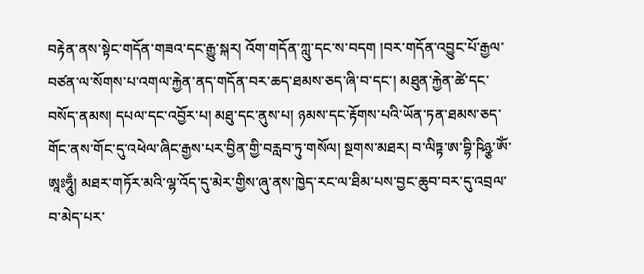བརྟེན་ནས་སྟེང་གདོན་གཟའ་དང་རྒྱུ་སྐར། འོག་གདོན་ཀླུ་དང་ས་བདག །བར་གདོན་འབྱུང་པོ་རྒྱལ་བཙན་ལ་སོགས་པ་འགལ་རྐྱེན་ནད་གདོན་བར་ཆད་ཐམས་ཅད་ཞི་བ་དང་། མཐུན་རྐྱེན་ཚེ་དང་བསོད་ནམས། དཔལ་དང་འབྱོར་པ། མཐུ་དང་ནུས་པ། ཉམས་དང་རྟོགས་པའི་ཡོན་ཏན་ཐམས་ཅད་གོང་ནས་གོང་དུ་འཕེལ་ཞིང་རྒྱས་པར་བྱིན་གྱི་བརླབ་ཏུ་གསོལ། སྔགས་མཐར། བ་ལིཏྟ་ཨ་བྷི་ཥིཉྩ་ཨོཾ་ཨཱཿཧཱུྃ། མཐར་གཏོར་མའི་ལྷ་འོད་དུ་མེར་གྱིས་ཞུ་ནས་ཁྱེད་རང་ལ་ཐིམ་པས་བྱང་ཆུབ་བར་དུ་འབྲལ་བ་མེད་པར་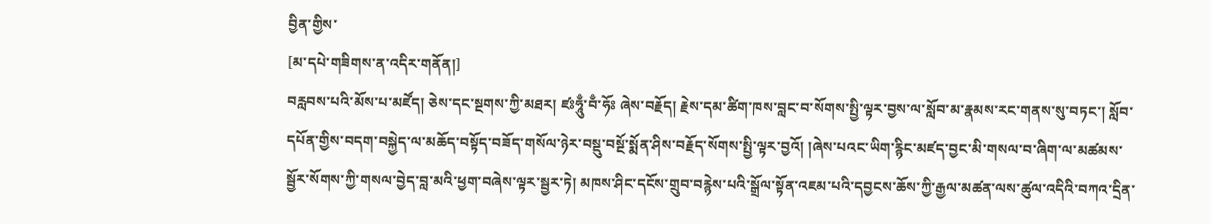བྱིན་གྱིས་
[མ་དཔེ་གཟིགས་ན་འདིར་གནོན།]
བརླབས་པའི་མོས་པ་མཛོད། ཅེས་དང་སྔགས་ཀྱི་མཐར། ཛཿཧཱུྃ་བྃ་ཧོཿ ཞེས་བརྗོད། རྗེས་དམ་ཚིག་ཁས་བླང་བ་སོགས་སྤྱི་ལྟར་བྱས་ལ་སློབ་མ་རྣམས་རང་གནས་སུ་བཏང་། སློབ་དཔོན་གྱིས་བདག་བསྐྱེད་ལ་མཆོད་བསྟོད་བཟོད་གསོལ་ཉེར་བསྡུ་བསྔོ་སྨོན་ཤིས་བརྗོད་སོགས་སྤྱི་ལྟར་བྱའོ། །ཞེས་པའང་ཡིག་རྙིང་མཛད་བྱང་མི་གསལ་བ་ཞིག་ལ་མཚམས་སྦྱོར་སོགས་ཀྱི་གསལ་བྱེད་བླ་མའི་ཕྱག་བཞེས་ལྟར་སྦྱར་ཏེ། མཁས་ཤིང་དངོས་གྲུབ་བརྙེས་པའི་སྒྲོལ་སྟོན་འཇམ་པའི་དབྱངས་ཆོས་ཀྱི་རྒྱལ་མཚན་ལས་ཚུལ་འདིའི་བཀའ་དྲིན་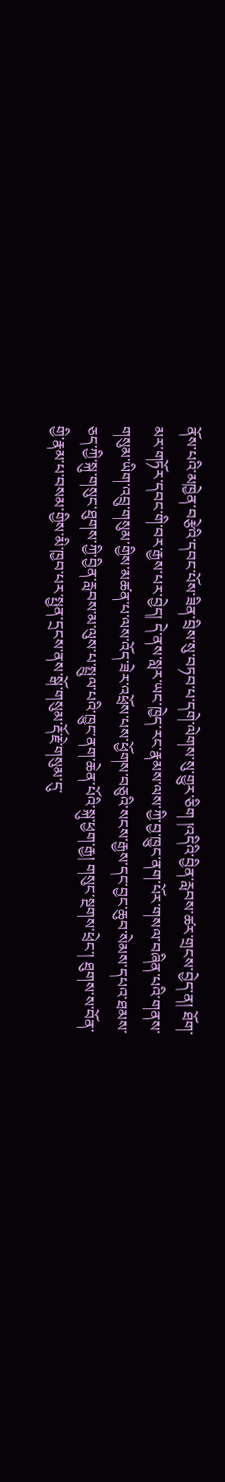ནོས་པའི་མཁྱེན་བརྩེའི་དབང་པོས་ཟིན་བྲིས་སུ་བཏབ་པ་དགེ་ལེགས་སུ་གྱུར་ཅིག །འདིའི་བྱིན་རླབས་ཚར་གྲངས་བྱེད་ན། ཐོག་མར་གཏོར་དབང་གི་བར་རྒྱས་པར་བྱེད། དེ་ནས་སླར་ཡང་ཁྱེད་རང་རྣམས་ལས་ཀྱི་བྱ་ཁྱུང་ནག་པོར་གསལ་བཞིན་པའི་གནས་གསུམ་ཡིག་འབྲུ་གསུམ་གྱིས་མཚན་པ་ལས་འོད་ཟེར་འཕྲོས་པས་ཕྱོགས་བཅུའི་སངས་རྒྱས་དང་བྱང་ཆུབ་སེམས་དཔའ་ཐམས་ཅད་ཀྱི་སྐུ་གསུང་ཐུགས་ཀྱི་བྱིན་རླབས་མ་ལུས་པ་སྤྲུལ་པའི་ཁྱུང་ནག་ཆེན་པོའི་སྐུ་ཕྱག་རྒྱ། གསུང་སྔགས་ཕྲེང་། ཐུགས་ས་བོན་གྱི་རྣམ་པ་བསམ་གྱིས་མི་ཁྱབ་པར་སྤྱན་དྲངས་ནས་སྒོ་གསུམ་རྡོ་རྗེ་གསུམ་དུ་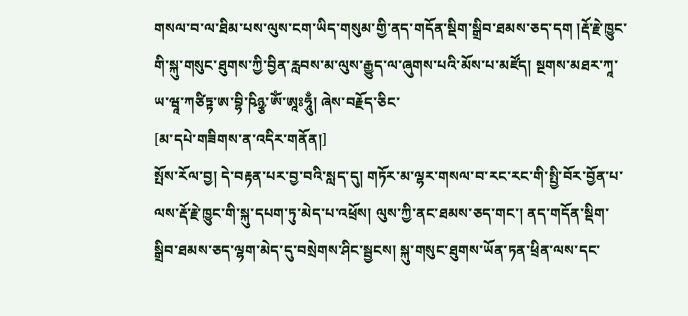གསལ་བ་ལ་ཐིམ་པས་ལུས་ངག་ཡིད་གསུམ་གྱི་ནད་གདོན་སྡིག་སྒྲིབ་ཐམས་ཅད་དག །རྡོ་རྗེ་ཁྱུང་གི་སྐུ་གསུང་ཐུགས་ཀྱི་བྱིན་རླབས་མ་ལུས་རྒྱུད་ལ་ཞུགས་པའི་མོས་པ་མཛོད། སྔགས་མཐར་ཀཱ་ཡ་ཝཱ་ཀཙིཏྟ་ཨ་བྷི་ཥིཉྩ་ཨོཾ་ཨཱཿཧཱུྃ། ཞེས་བརྗོད་ཅིང་
[མ་དཔེ་གཟིགས་ན་འདིར་གནོན།]
སྤོས་རོལ་བྱ། དེ་བརྟན་པར་བྱ་བའི་སླད་དུ། གཏོར་མ་ལྷར་གསལ་བ་རང་རང་གི་སྤྱི་བོར་བྱོན་པ་ལས་རྡོ་རྗེ་ཁྱུང་གི་སྐུ་དཔག་ཏུ་མེད་པ་འཕྲོས། ལུས་ཀྱི་ནང་ཐམས་ཅད་གང་། ནད་གདོན་སྡིག་སྒྲིབ་ཐམས་ཅད་ལྷག་མེད་དུ་བསྲེགས་ཤིང་སྦྱངས། སྐུ་གསུང་ཐུགས་ཡོན་ཏན་ཕྲིན་ལས་དང་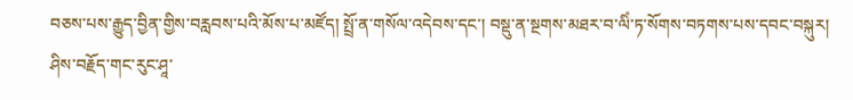བཅས་པས་རྒྱུད་བྱིན་གྱིས་བརླབས་པའི་མོས་པ་མཛོད། སྤྲོ་ན་གསོལ་འདེབས་དང་། བསྡུ་ན་སྔགས་མཐར་བ་ལིཾ་ཏ་སོགས་བཏགས་པས་དབང་བསྐུར། ཤིས་བརྗོད་གང་རུང་ཤཱ་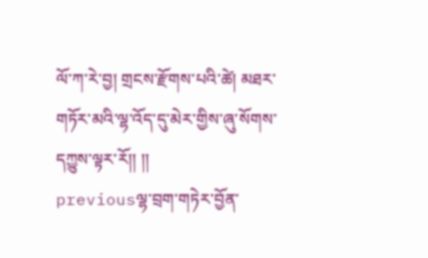ལོ་ཀ་རེ་བྱ། གྲངས་རྫོགས་པའི་ཚེ། མཐར་གཏོར་མའི་ལྷ་འོད་དུ་མེར་གྱིས་ཞུ་སོགས་དཀྱུས་ལྟར་རོ།། །།
previousལྷ་བྲག་གཏེར་བྱོན་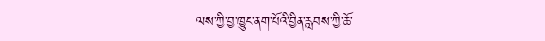ལས་ཀྱི་བྱ་ཁྱུང་ནག་པོའི་བྱིན་རླབས་ཀྱི་ཆོ་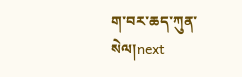ག་བར་ཆད་ཀུན་སེལ།next